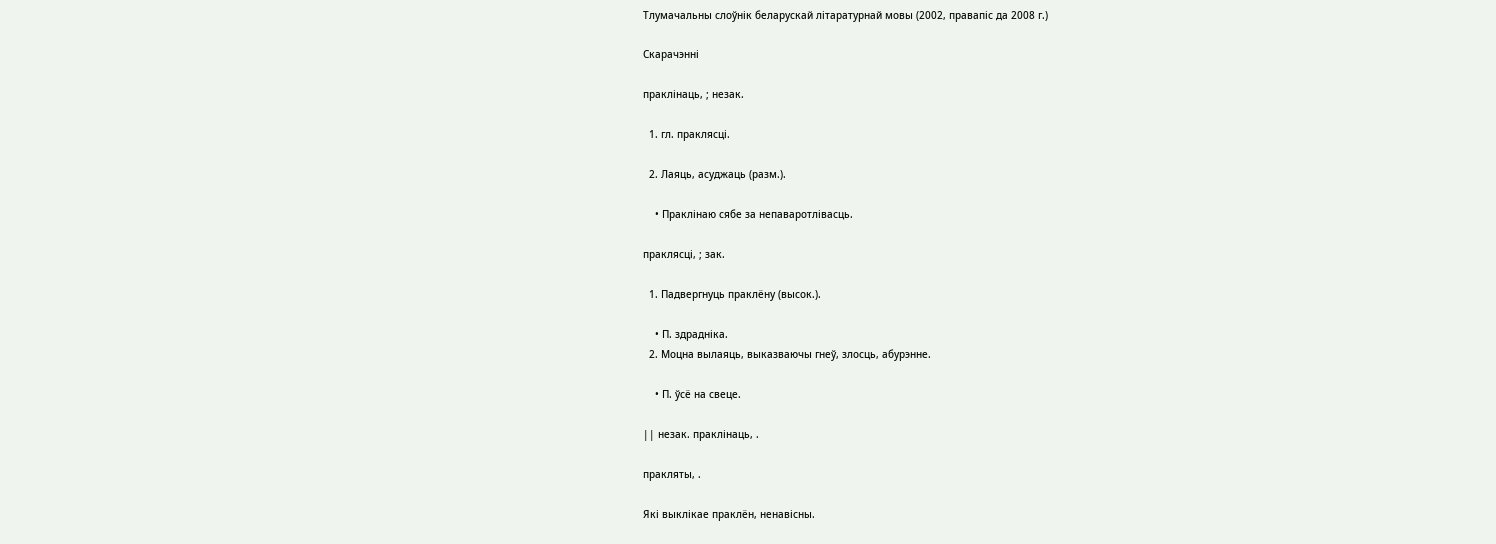Тлумачальны слоўнік беларускай літаратурнай мовы (2002, правапіс да 2008 г.)

Скарачэнні

праклінаць, ; незак.

  1. гл. праклясці.

  2. Лаяць, асуджаць (разм.).

    • Праклінаю сябе за непаваротлівасць.

праклясці, ; зак.

  1. Падвергнуць праклёну (высок.).

    • П. здрадніка.
  2. Моцна вылаяць, выказваючы гнеў, злосць, абурэнне.

    • П. ўсё на свеце.

|| незак. праклінаць, .

пракляты, .

Які выклікае праклён, ненавісны.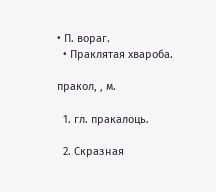• П. вораг.
  • Праклятая хвароба.

пракол, , м.

  1. гл. пракалоць.

  2. Скразная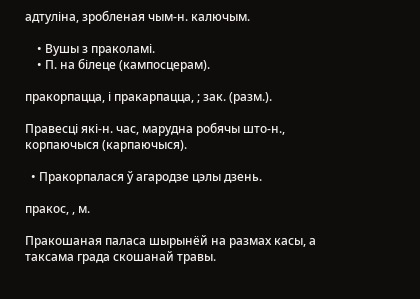адтуліна, зробленая чым-н. калючым.

    • Вушы з праколамі.
    • П. на білеце (кампосцерам).

пракорпацца, і пракарпацца, ; зак. (разм.).

Правесці які-н. час, марудна робячы што-н., корпаючыся (карпаючыся).

  • Пракорпалася ў агародзе цэлы дзень.

пракос, , м.

Пракошаная паласа шырынёй на размах касы, а таксама града скошанай травы.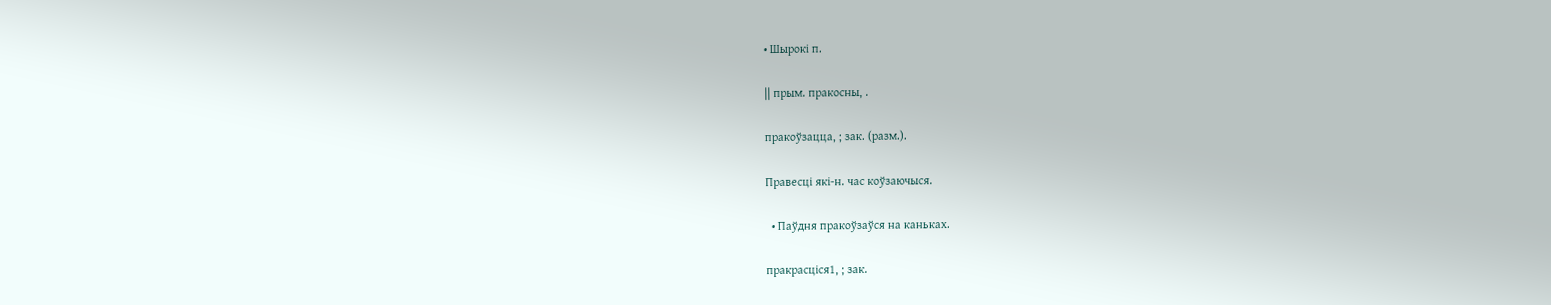• Шырокі п.

|| прым. пракосны, .

пракоўзацца, ; зак. (разм.).

Правесці які-н. час коўзаючыся.

  • Паўдня пракоўзаўся на каньках.

пракрасціся1, ; зак.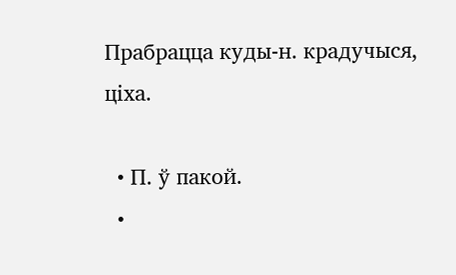Прабрацца куды-н. крадучыся, ціха.

  • П. ў пакой.
  •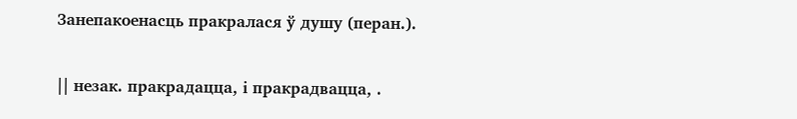Занепакоенасць пракралася ў душу (перан.).

|| незак. пракрадацца, і пракрадвацца, .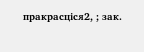пракрасціся2, ; зак.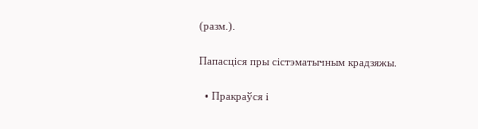(разм.).

Папасціся пры сістэматычным крадзяжы.

  • Пракраўся і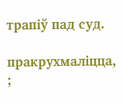трапіў пад суд.

пракрухмаліцца, ;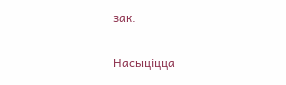зак.

Насыціцца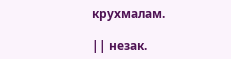крухмалам.

|| незак.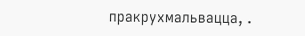пракрухмальвацца, .